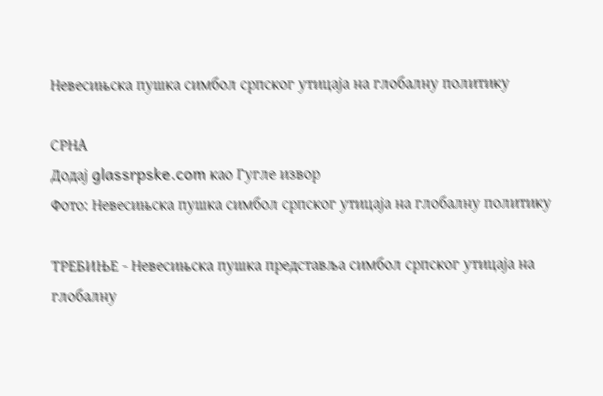Невесињска пушка симбол српског утицаја на глобалну политику

СРНА
Додај glassrpske.com као Гугле извор
Фото: Невесињска пушка симбол српског утицаја на глобалну политику

ТРЕБИЊЕ - Невесињска пушка представља симбол српског утицаја на глобалну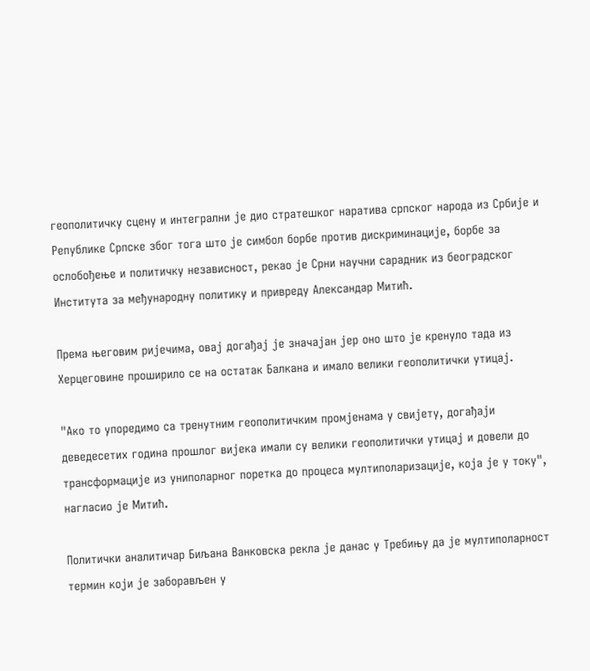геополитичку сцену и интегрални је дио стратешког наратива српског народа из Србије и Републике Српске због тога што је симбол борбе против дискриминације, борбе за ослобођење и политичку независност, рекао је Срни научни сарадник из београдског Института за међународну политику и привреду Александар Митић.

Према његовим ријечима, овај догађај је значајан јер оно што је кренуло тада из Херцеговине проширило се на остатак Балкана и имало велики геополитички утицај.

"Ако то упоредимо са тренутним геополитичким промјенама у свијету, догађаји деведесетих година прошлог вијека имали су велики геополитички утицај и довели до трансформације из униполарног поретка до процеса мултиполаризације, која је у току", нагласио је Митић.

Политички аналитичар Биљана Ванковска рекла је данас у Требињу да је мултиполарност термин који је заборављен у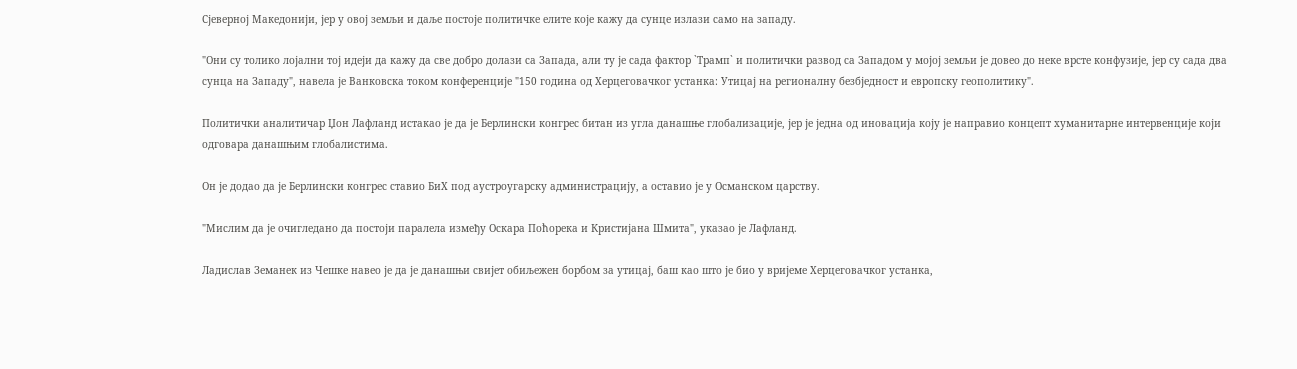Сјеверној Македонији, јер у овој земљи и даље постоје политичке елите које кажу да сунце излази само на западу.

"Они су толико лојални тој идеји да кажу да све добро долази са Запада, али ту је сада фактор `Трамп` и политички развод са Западом у мојој земљи је довео до неке врсте конфузије, јер су сада два сунца на Западу", навела је Ванковска током конференције "150 година од Херцеговачког устанка: Утицај на регионалну безбједност и европску геополитику".

Политички аналитичар Џон Лафланд истакао је да је Берлински конгрес битан из угла данашње глобализације, јер је једна од иновација коју је направио концепт хуманитарне интервенције који одговара данашњим глобалистима.

Он је додао да је Берлински конгрес ставио БиХ под аустроугарску администрацију, а оставио је у Османском царству.

"Мислим да је очигледано да постоји паралела између Оскара Поћорека и Кристијана Шмита", указао је Лафланд.

Ладислав Земанек из Чешке навео је да је данашњи свијет обиљежен борбом за утицај, баш као што је био у вријеме Херцеговачког устанка,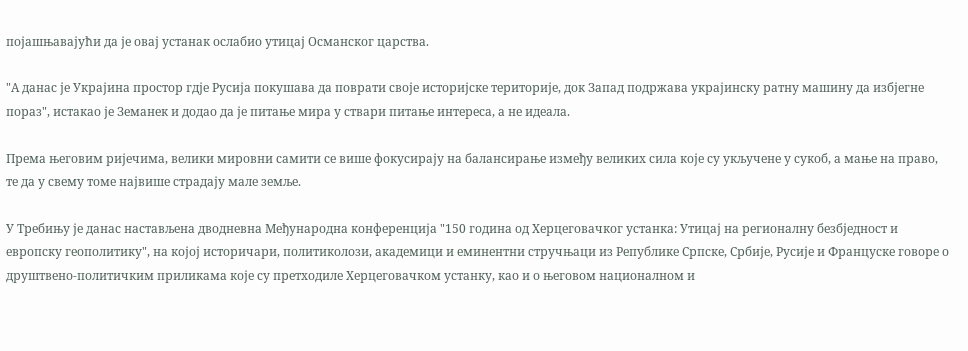појашњавајући да је овај устанак ослабио утицај Османског царства.

"А данас је Украјина простор гдје Русија покушава да поврати своје историјске територије, док Запад подржава украјинску ратну машину да избјегне пораз", истакао је Земанек и додао да је питање мира у ствари питање интереса, а не идеала.

Према његовим ријечима, велики мировни самити се више фокусирају на балансирање између великих сила које су укључене у сукоб, а мање на право, те да у свему томе највише страдају мале земље.

У Требињу је данас настављена дводневна Међународна конференција "150 година од Херцеговачког устанка: Утицај на регионалну безбједност и европску геополитику", на којој историчари, политиколози, академици и еминентни стручњаци из Републике Српске, Србије, Русије и Француске говоре о друштвено-политичким приликама које су претходиле Херцеговачком устанку, као и о његовом националном и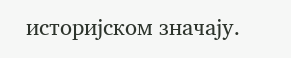историјском значају.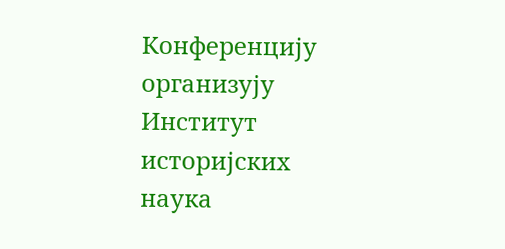Конференцију организују Институт историјских наука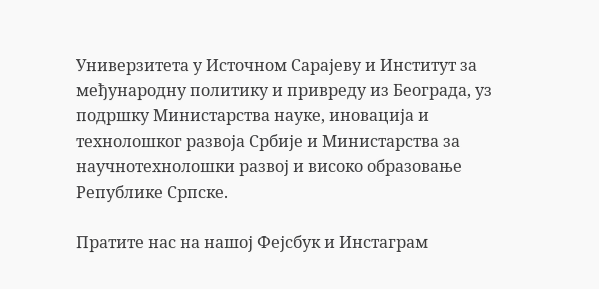Универзитета у Источном Сарајеву и Институт за међународну политику и привреду из Београда, уз подршку Министарства науке, иновација и технолошког развоја Србије и Министарства за научнотехнолошки развој и високо образовање Републике Српске.

Пратите нас на нашој Фејсбук и Инстаграм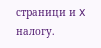страници и X налогу.